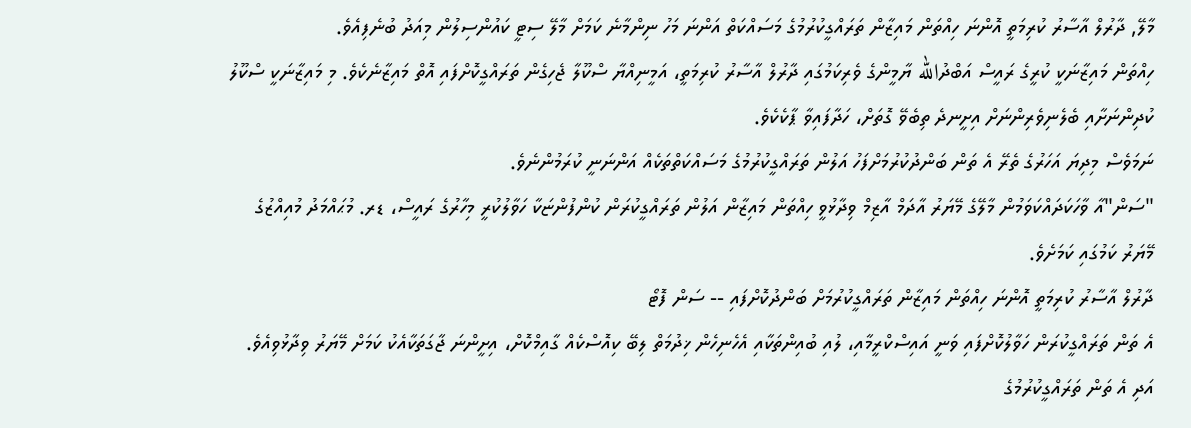މާލޭ, ދާރުލް އާސާރު ކުރިމަތީ އޮންނަ ހިއްތަން މައިޒާން ތަރައްގީކުރުމުގެ މަސައްކަތް އަންނަ މަހު ނިންމާނެ ކަމަށް މާލޭ ސިޓީ ކައުންސިލުން މިއަދު ބުނެފިއެވެ.
ހިއްތަން މައިޒާނަކީ ކުރީގެ ރައީސް އަބްދުالله ޔާމީންގެ ވެރިކަމުގައި ދާރުލް އާސާރު ކުރިމަތީ، އަމީނިއްޔާ ސްކޫލާ ޖެހިގެން ތަރައްގީކޮށްފައި އޮތް މައިޒާނެކެވެ. މި މައިޒާނަކީ ސްކޫލު ކުދިންނަށާއި ބެލެނިވެރިންނަށް އިށީނދެ ތިބެވޭ ގޮތަށް، ހަދާފައިވާ ޕާކެކެވެ.
ނަމަވެސް މިދިޔަ އަހަރުގެ ތެރޭ އެ ތަން ބަންދުކުރުމަށްފަހު އަލުން ތަރައްގީކުރުމުގެ މަސައްކަތްތަކެއް އަންނަނީ ކުރަމުންނެވެ.
"ސަން"އާ ވާހަކަދައްކަވަމުން މާލޭގެ މޭޔަރު އާދަމް އާޒިމް ވިދާޅުވީ ހިއްތަން މައިޒާން އަލުން ތަރައްގީކުރަން ކުންފުންޏަކާ ހަވާލުކުރީ މިހާރުގެ ރައީސް، ޑރ. މުޙައްމަދު މުއިއްޒުގެ މޭޔަރު ކަމުގައި ކަމަށެވެ.
ދާރުލް އާސާރު ކުރިމަތީ އޮންނަ ހިއްތަން މައިޒާން ތަރައްގީކުރުމަށް ބަންދުކޮށްފައި -- ސަން ފޮޓޯ
އެ ތަން ތަރައްގީކުރަން ހަވާލުކޮށްފައި ވަނީ އައިސްކްރީމާއި، ލުއި ބުއިންތަކާއި އެހެނިހެން ޚިދުމަތް ލިބޭ ކިއޮސްކެއް ގާއިމްކޮށް، އިށީންނަ ޖާގަތަކާއެކު ކަމަށް މޭޔަރު ވިދާޅުވިއެވެ.
އަދި އެ ތަން ތަރައްގީކުރުމުގެ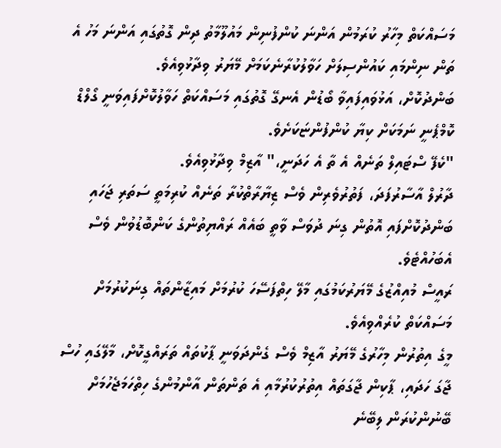މަސައްކަތް މިހާރު ކުރަމުން އަންނަ ކުންފުނިން މައުލޫމާތު ދިން ގޮތުގައި އަންނަ މަހު އެ ތަން ނިންމައި ކައުންސިލަށް ހަވާލުކުރާނެކަމަށް މޭޔަރު ވިދާޅުވިއެވެ.
ބަންދުކޮށް، އަޅުވައިފައިވާ ބޯޑުން އެނގޭ ގޮތުގައި މަސައްކަތް ހަވާލުކޮށްފައިވަނީ ގޯލްޑް ކޮމްޕެނީ ނަމަކަށް ކިޔާ ކުންފުންޏަކަށެވެ.
"ކެފޭ ސްޓައިލް ތަނެއް އެ ތާ އެ ހަދަނީ،" އާޒިމް ވިދާޅުވިއެވެ.
ދާރުލް އާސާރުފަދަ، ފަތުރުވެރިން ވެސް ޒިޔާރާތްކުރާ ތަނެއް ކުރިމަތީ ސަތަރި ޖަހައި ބަންދުކޮށްފައި އޮތުން ގިނަ ދުވަސް ވާތީ ބައެއް ރައްޔިތުންގެ ކަންބޮޑުވުން ވެސް އެބަހުއްޓެވެ.
ރައީސް މުއިއްޒުގެ މޭޔަރުކަމުގައި މާލޭ ހިތްފަސޭހަ ކުރުމަށް މައިޒާންތައް ގިނަކުރުމަށް މަސައްކަތް ކުރެއްވިއެވެ.
މީގެ އިތުރުން މިހާރުގެ މޭޔަރު އާޒިމް ވެސް ގެންދަވަނީ ޕާކުތައް ތަރައްގީކޮށް، މާލޭގައި ހުސް ޖާގަ ހަދައި، ޕާކިން ޖާގަތައް އިތުރުކުރުމާއި އެ ތަންތަން އާންމުންގެ ހިތްހަމަޖެހުމަށް ބޭނުންކުރަން ލިބޭނެ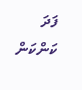ފަދަ ކަންކަން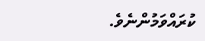ކުރައްވަމުންނެވެ.